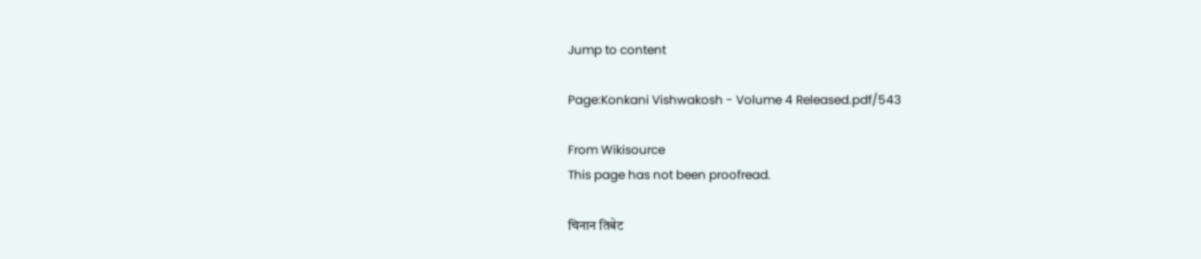Jump to content

Page:Konkani Vishwakosh - Volume 4 Released.pdf/543

From Wikisource
This page has not been proofread.

चिनान तिबेट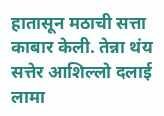हातासून मठाची सत्ता काबार केली. तेन्ना थंय सत्तेर आशिल्लो दलाई लामा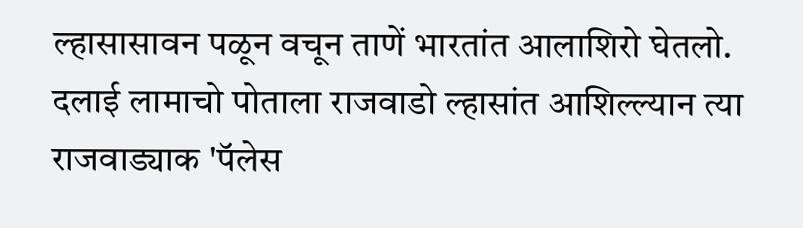ल्हासासावन पळून वचून ताणें भारतांत आलाशिरो घेतलो. दलाई लामाचो पोताला राजवाडो ल्हासांत आशिल्ल्यान त्या राजवाड्याक 'पॅलेस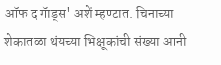ऑफ द गॅाड्स' अशें म्हण्टात. चिनाच्या शेकातळा थंयच्या भिक्षूकांची संख्या आनी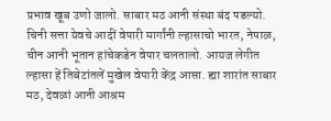प्रभाव खूब उणो जालो. साबार मठ आनी संस्था बंद पडल्यो. चिनी सत्ता येवचे आदीं वेपारी मार्गांनी ल्हासाचो भारत, नेपाळ, चीन आनी भूतान हांचेकडेन वेपार चलतालो. आयज लेगीत ल्हासा हें तिबेटांतलें मुखेल वेपारी केंद्र आसा. ह्या शारांत साबार मठ, देवळां आनी आश्रम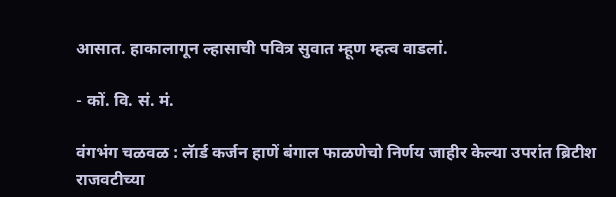आसात. हाकालागून ल्हासाची पवित्र सुवात म्हूण म्हत्व वाडलां.

- कों. वि. सं. मं.

वंगभंग चळवळ : लॅार्ड कर्जन हाणें बंगाल फाळणेचो निर्णय जाहीर केल्या उपरांत ब्रिटीश राजवटीच्या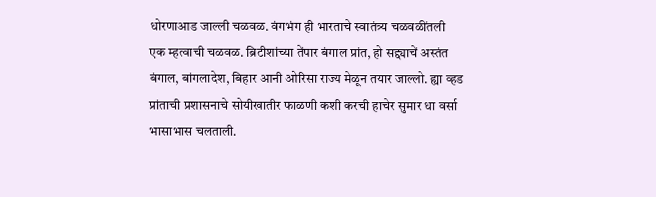धोरणाआड जाल्ली चळवळ. वंगभंग ही भारताचे स्वातंत्र्य चळवळींतली एक म्हत्वाची चळवळ. ब्रिटीशांच्या तेंपार बंगाल प्रांत, हो सद्द्याचें अस्तंत बंगाल, बांगलादेश, बिहार आनी ओरिसा राज्य मेळून तयार जाल्लो. ह्या व्हड प्रांताची प्रशासनाचे सोयीखातीर फाळणी कशी करची हाचेर सुमार धा वर्सा भासाभास चलताली.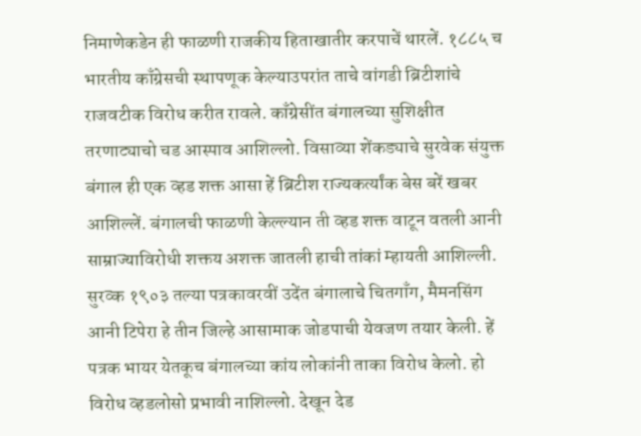निमाणेकडेन ही फाळणी राजकीय हिताखातीर करपाचें थारलें. १८८५ च भारतीय काँग्रेसची स्थापणूक केल्याउपरांत ताचे वांगडी ब्रिटीशांचे राजवटीक विरोध करीत रावले. काँग्रेसींत बंगालच्या सुशिक्षीत तरणाट्याचो चड आस्पाव आशिल्लो. विसाव्या शेंकड्याचे सुरवेक संयुक्त बंगाल ही एक व्हड शक्त आसा हें ब्रिटीश राज्यकर्त्यांक बेस बरें खबर आशिल्लें. बंगालची फाळणी केल्ल्यान ती व्हड शक्त वाटून वतली आनी साम्राज्याविरोधी शक्तय अशक्त जातली हाची तांकां म्हायती आशिल्ली. सुरव्क १९०३ तल्या पत्रकावरवीं उदेंत बंगालाचे चितगाँग, मैमनसिंग आनी टिपेरा हे तीन जिल्हे आसामाक जोडपाची येवजण तयार केली. हें पत्रक भायर येतकूच बंगालच्या कांय लोकांनी ताका विरोध केलो. हो विरोध व्हडलोसो प्रभावी नाशिल्लो. देखून देड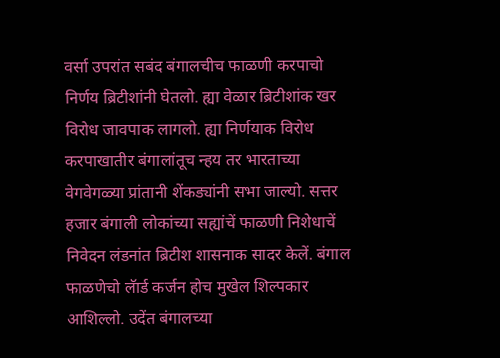वर्सा उपरांत सबंद बंगालचीच फाळणी करपाचो निर्णय ब्रिटीशांनी घेतलो. ह्या वेळार ब्रिटीशांक खर विरोध जावपाक लागलो. ह्या निर्णयाक विरोध करपाखातीर बंगालांतूच न्हय तर भारताच्या वेगवेगळ्या प्रांतानी शेंकड्यांनी सभा जाल्यो. सत्तर हजार बंगाली लोकांच्या सह्यांचें फाळणी निशेधाचें निवेदन लंडनांत ब्रिटीश शासनाक सादर केलें. बंगाल फाळणेचो लॅार्ड कर्जन होच मुखेल शिल्पकार आशिल्लो. उदेंत बंगालच्या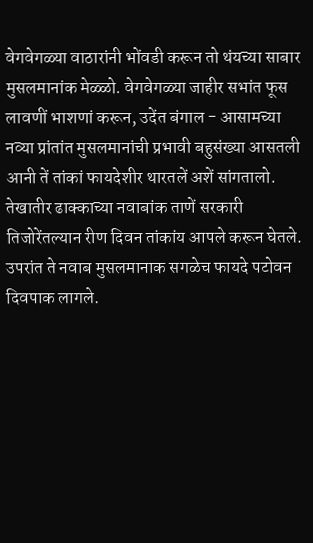वेगवेगळ्या वाठारांनी भोंवडी करून तो थंयच्या साबार मुसलमानांक मेळ्ळो. वेगवेगळ्या जाहीर सभांत फूस लावणीं भाशणां करून, उदेंत बंगाल - आसामच्या नव्या प्रांतांत मुसलमानांची प्रभावी बहुसंख्या आसतली आनी तें तांकां फायदेशीर थारतलें अशें सांगतालो. तेखातीर ढाक्काच्या नवाबांक ताणें सरकारी तिजोरेंतल्यान रीण दिवन तांकांय आपले करून घेतले. उपरांत ते नवाब मुसलमानाक सगळेच फायदे पटोवन दिवपाक लागले.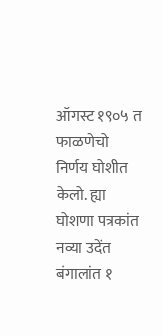ऑगस्ट १९०५ त फाळणेचो निर्णय घोशीत केलो. ह्या घोशणा पत्रकांत नव्या उदेंत बंगालांत १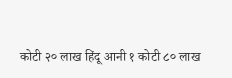कोटी २० लाख हिंदू आनी १ कोटी ८० लाख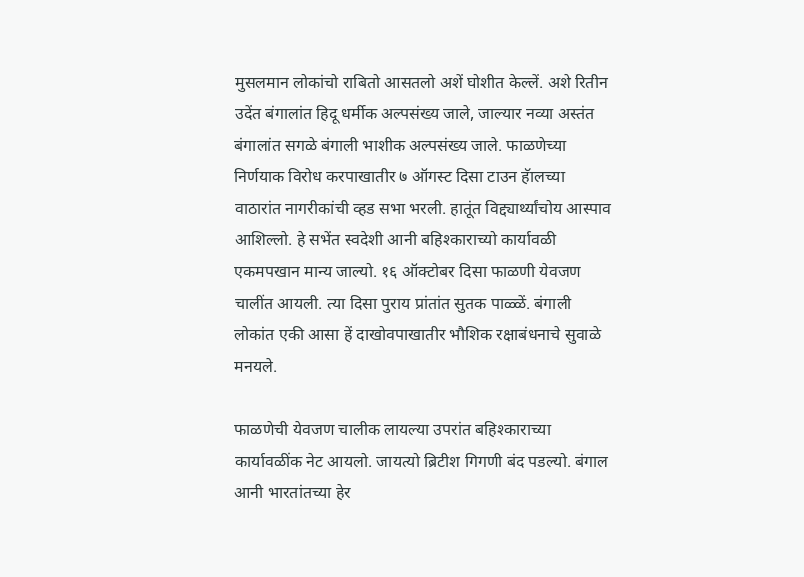मुसलमान लोकांचो राबितो आसतलो अशें घोशीत केल्लें. अशे रितीन उदेंत बंगालांत हिदू धर्मीक अल्पसंख्य जाले, जाल्यार नव्या अस्तंत बंगालांत सगळे बंगाली भाशीक अल्पसंख्य जाले. फाळणेच्या निर्णयाक विरोध करपाखातीर ७ ऑगस्ट दिसा टाउन हॅालच्या वाठारांत नागरीकांची व्हड सभा भरली. हातूंत विद्द्यार्थ्यांचोय आस्पाव आशिल्लो. हे सभेंत स्वदेशी आनी बहिश्काराच्यो कार्यावळी एकमपखान मान्य जाल्यो. १६ ऑक्टोबर दिसा फाळणी येवजण चालींत आयली. त्या दिसा पुराय प्रांतांत सुतक पाळ्ळें. बंगाली लोकांत एकी आसा हें दाखोवपाखातीर भौशिक रक्षाबंधनाचे सुवाळे मनयले.

फाळणेची येवजण चालीक लायल्या उपरांत बहिश्काराच्या कार्यावळींक नेट आयलो. जायत्यो ब्रिटीश गिगणी बंद पडल्यो. बंगाल आनी भारतांतच्या हेर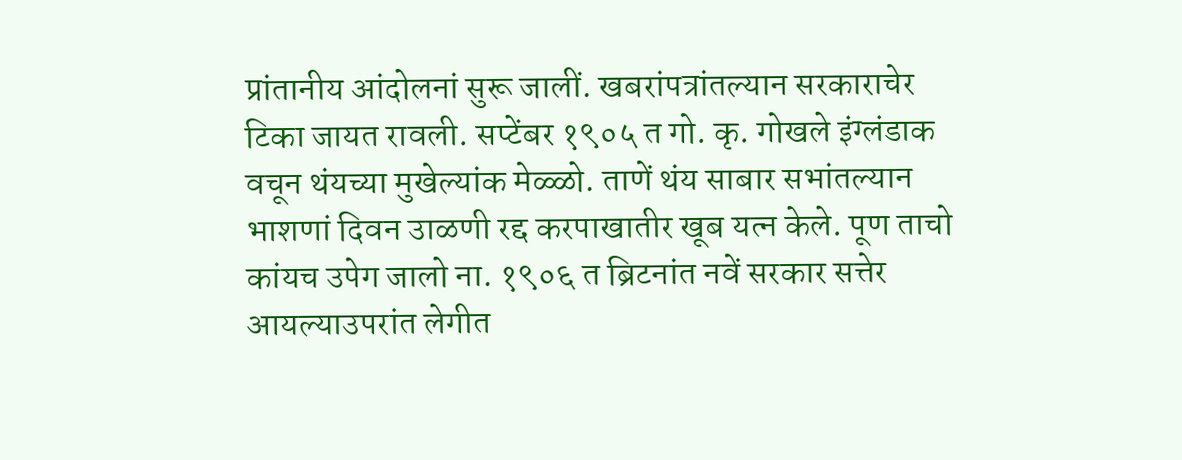प्रांतानीय आंदोलनां सुरू जालीं. खबरांपत्रांतल्यान सरकाराचेर टिका जायत रावली. सप्टेंबर १९०५ त गो. कृ. गोखले इंग्लंडाक वचून थंयच्या मुखेल्यांक मेळ्ळो. ताणें थंय साबार सभांतल्यान भाशणां दिवन उाळणी रद्द करपाखातीर खूब यत्न केले. पूण ताचो कांयच उपेग जालो ना. १९०६ त ब्रिटनांत नवें सरकार सत्तेर आयल्याउपरांत लेगीत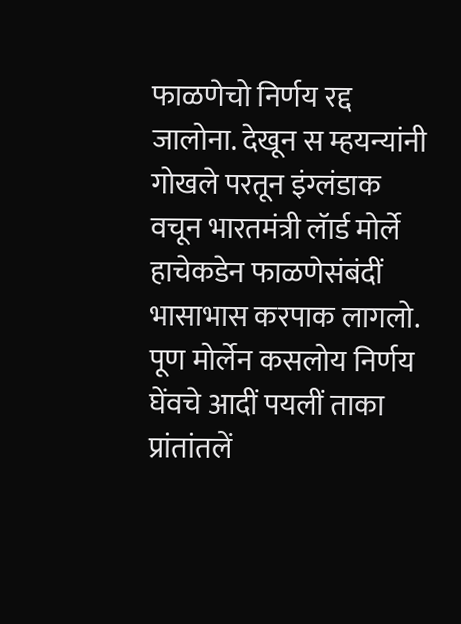फाळणेचो निर्णय रद्द जालोना. देखून स म्हयन्यांनी गोखले परतून इंग्लंडाक वचून भारतमंत्री लॅार्ड मोर्ले हाचेकडेन फाळणेसंबंदीं भासाभास करपाक लागलो. पूण मोर्लेन कसलोय निर्णय घेंवचे आदीं पयलीं ताका प्रांतांतलें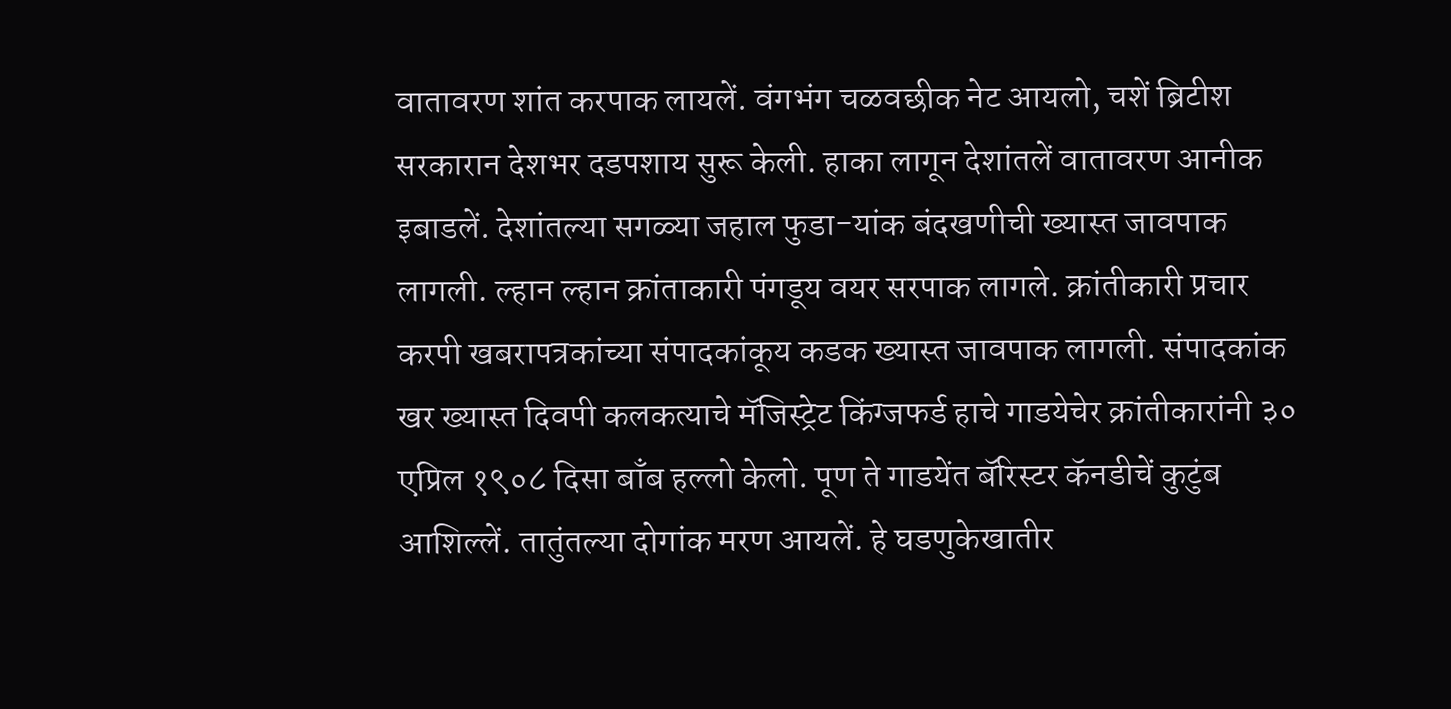वातावरण शांत करपाक लायलें. वंगभंग चळवछीक नेट आयलो, चशें ब्रिटीश सरकारान देशभर दडपशाय सुरू केली. हाका लागून देशांतलें वातावरण आनीक इबाडलें. देशांतल्या सगळ्या जहाल फुडा-यांक बंदखणीची ख्यास्त जावपाक लागली. ल्हान ल्हान क्रांताकारी पंगडूय वयर सरपाक लागले. क्रांतीकारी प्रचार करपी खबरापत्रकांच्या संपादकांकूय कडक ख्यास्त जावपाक लागली. संपादकांक खर ख्यास्त दिवपी कलकत्याचे मॅजिस्ट्रेट किंग्जफर्ड हाचे गाडयेचेर क्रांतीकारांनी ३० एप्रिल १९०८ दिसा बाँब हल्लो केलो. पूण ते गाडयेंत बॅरिस्टर कॅनडीचें कुटुंब आशिल्लें. तातुंतल्या दोगांक मरण आयलें. हे घडणुकेखातीर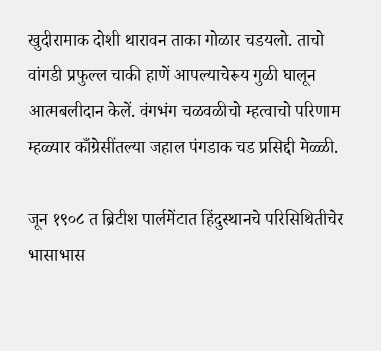खुदीरामाक दोशी थारावन ताका गोळार चडयलो. ताचो वांगडी प्रफुल्ल चाकी हाणें आपल्याचेरूय गुळी घालून आत्मबलीदान केलें. वंगभंग चळवळीचो म्हत्वाचो परिणाम म्हळ्यार काँग्रेसींतल्या जहाल पंगडाक चड प्रसिद्दी मेळ्ळी.

जून १९०८ त ब्रिटीश पार्लमेंटात हिंदुस्थानचे परिसिथितीचेर भासाभास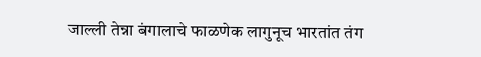जाल्ली तेन्ना बंगालाचे फाळणेक लागुनूच भारतांत तंग